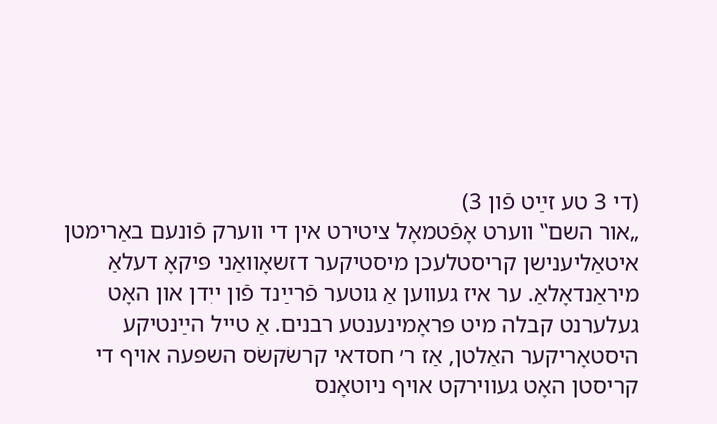(די 3 טע זײַט פֿון 3)
„אור השם‟ ווערט אָפֿטמאָל ציטירט אין די ווערק פֿונעם באַרימטן איטאַליענישן קריסטלעכן מיסטיקער דזשאָוואַני פּיקאָ דעלאַ מיראַנדאָלאַ. ער איז געווען אַ גוטער פֿרײַנד פֿון ייִדן און האָט געלערנט קבלה מיט פּראָמינענטע רבנים. אַ טייל הײַנטיקע היסטאָריקער האַלטן, אַז ר׳ חסדאי קרשׂקשׂס השפּעה אויף די קריסטן האָט געווירקט אויף ניוטאָנס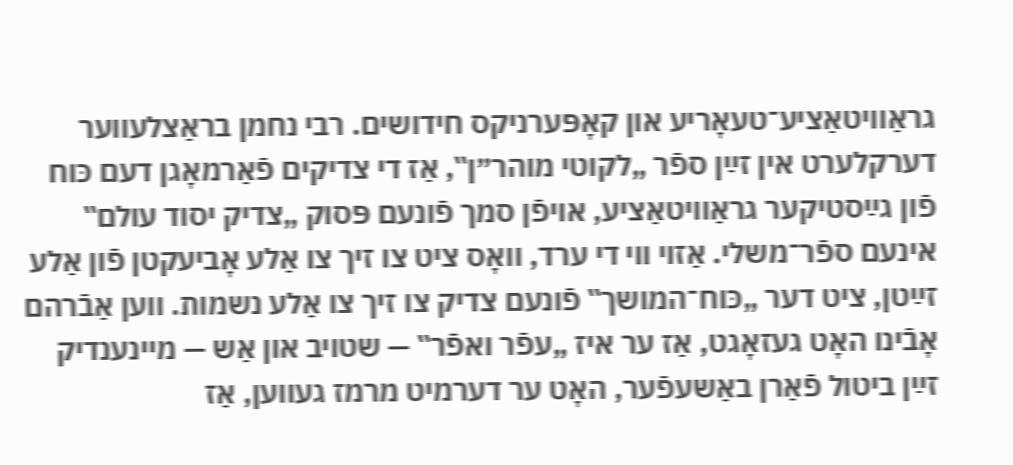גראַוויטאַציע־טעאָריע און קאָפּערניקס חידושים. רבי נחמן בראַצלעווער דערקלערט אין זײַן ספֿר „לקוטי מוהר״ן‟, אַז די צדיקים פֿאַרמאָגן דעם כּוח פֿון גײַסטיקער גראַוויטאַציע, אויפֿן סמך פֿונעם פּסוק „צדיק יסוד עולם‟ אינעם ספֿר־משלי. אַזוי ווי די ערד, וואָס ציט צו זיך צו אַלע אָביעקטן פֿון אַלע זײַטן, ציט דער „כּוח־המושך‟ פֿונעם צדיק צו זיך צו אַלע נשמות. ווען אַבֿרהם אָבֿינו האָט געזאָגט, אַז ער איז „עפֿר ואפֿר‟ — שטויב און אַש — מיינענדיק זײַן ביטול פֿאַרן באַשעפֿער, האָט ער דערמיט מרמז געווען, אַז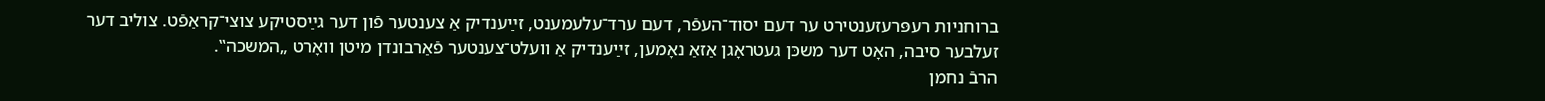ברוחניות רעפּרעזענטירט ער דעם יסוד־העפֿר, דעם ערד־עלעמענט, זײַענדיק אַ צענטער פֿון דער גײַסטיקע צוצי־קראַפֿט. צוליב דער זעלבער סיבה, האָט דער משכּן געטראָגן אַזאַ נאָמען, זײַענדיק אַ וועלט־צענטער פֿאַרבונדן מיטן וואָרט „המשכה‟.
הרבֿ נחמן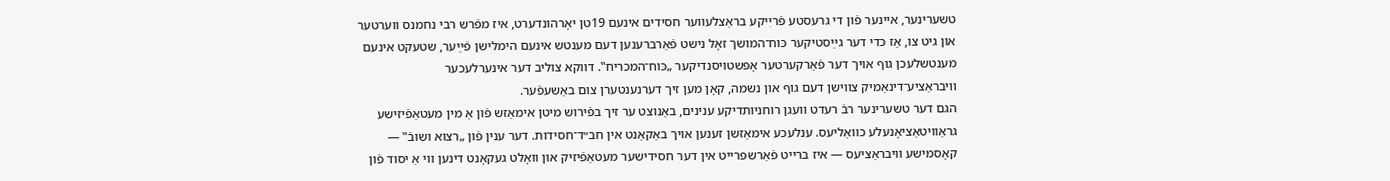טשערינער, איינער פֿון די גרעסטע פֿריִיקע בראַצלעווער חסידים אינעם 19טן יאָרהונדערט, איז מפֿרש רבי נחמנס ווערטער און גיט צו, אַז כּדי דער גײַסטיקער כּוח־המושך זאָל נישט פֿאַרברענען דעם מענטש אינעם הימלישן פֿײַער, שטעקט אינעם מענטשלעכן גוף אויך דער פֿאַרקערטער אָפּשטויסנדיקער „כּוח־המכריח‟. דווקא צוליב דער אינערלעכער וויבראַציע־דינאַמיק צווישן דעם גוף און נשמה, קאָן מען זיך דערנענטערן צום באַשעפֿער.
הגם דער טשערינער רבֿ רעדט וועגן רוחניותדיקע ענינים, באַנוצט ער זיך בפֿירוש מיטן אימאַזש פֿון אַ מין מעטאַפֿיזישע גראַוויטאַציאָנעלע כוואַליעס. ענלעכע אימאַזשן זענען אויך באַקאַנט אין חב״ד־חסידות. דער ענין פֿון „רצוא ושובֿ‟ — קאָסמישע וויבראַציעס — איז ברייט פֿאַרשפּרייט אין דער חסידישער מעטאַפֿיזיק און וואָלט געקאָנט דינען ווי אַ יסוד פֿון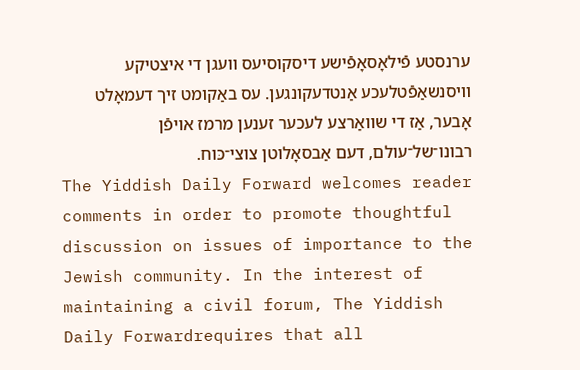ערנסטע פֿילאָסאָפֿישע דיסקוסיעס וועגן די איצטיקע וויסנשאַפֿטלעכע אַנטדעקונגען. עס באַקומט זיך דעמאָלט אָבער, אַז די שוואַרצע לעכער זענען מרמז אויפֿן רבונו־של־עולם, דעם אַבסאָלוטן צוצי־כּוח.
The Yiddish Daily Forward welcomes reader comments in order to promote thoughtful discussion on issues of importance to the Jewish community. In the interest of maintaining a civil forum, The Yiddish Daily Forwardrequires that all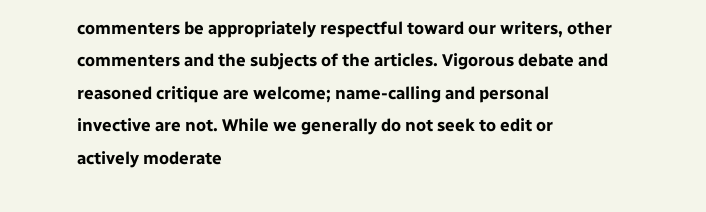commenters be appropriately respectful toward our writers, other commenters and the subjects of the articles. Vigorous debate and reasoned critique are welcome; name-calling and personal invective are not. While we generally do not seek to edit or actively moderate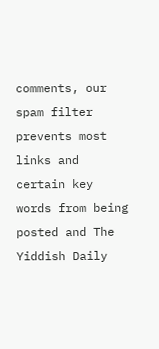comments, our spam filter prevents most links and certain key words from being posted and The Yiddish Daily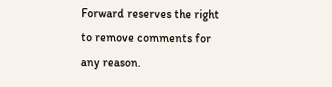Forward reserves the right to remove comments for any reason.